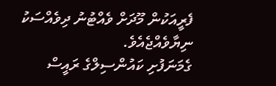ފެރީއަކުން މޫދަށް ވެއްޓުނު ދިވެއްސަކު ނިޔާވެއްޖެއެވެ.
ގެމަނަފުށި ކައުންސިލްގެ ރައީސް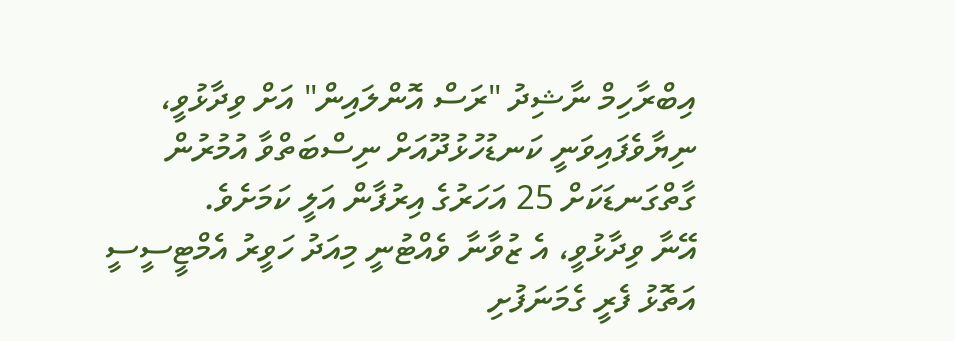އިބްރާހިމް ނާޝިދު "ރަސް އޮންލައިން" އަށް ވިދާޅުވީ، ނިޔާވެފައިވަނީ ކަނޑުހުޅުދޫއަށް ނިސްބަތްވާ އުމުރުން ގާތްގަނޑަކަށް 25 އަހަރުގެ އިރުފާން އަލީ ކަމަށެވެ.
އޭނާ ވިދާޅުވީ، އެ ޒުވާނާ ވެއްޓުނީ މިއަދު ހަވީރު އެމްޓީސީސީ އަތޮޅު ފެރީ ގެމަނަފުށި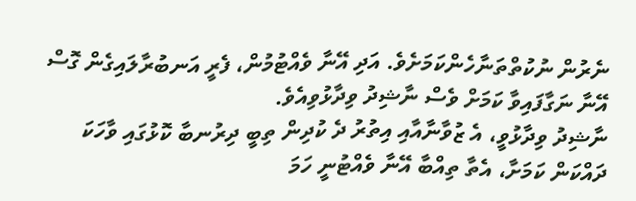ނެރުން ނުކުތްތަނާހެންކަމަށެވެ. އަދި އޭނާ ވެއްޓުމުން، ފެރީ އަނބުރާލައިގެން ގޮސް އޭނާ ނަގާފައިވާ ކަމަށް ވެސް ނާޝިދު ވިދާޅުވިއެވެ.
ނާޝިދު ވިދާޅުވީ، އެ ޒުވާނާއާއި އިތުރު ދެ ކުދިން ތިބީ ދިރުނބާ ކޮޅުގައި ވާހަކަ ދައްކަން ކަމަށާ، އެތާ ތިއްބާ އޭނާ ވެއްޓުނީ ހަމަ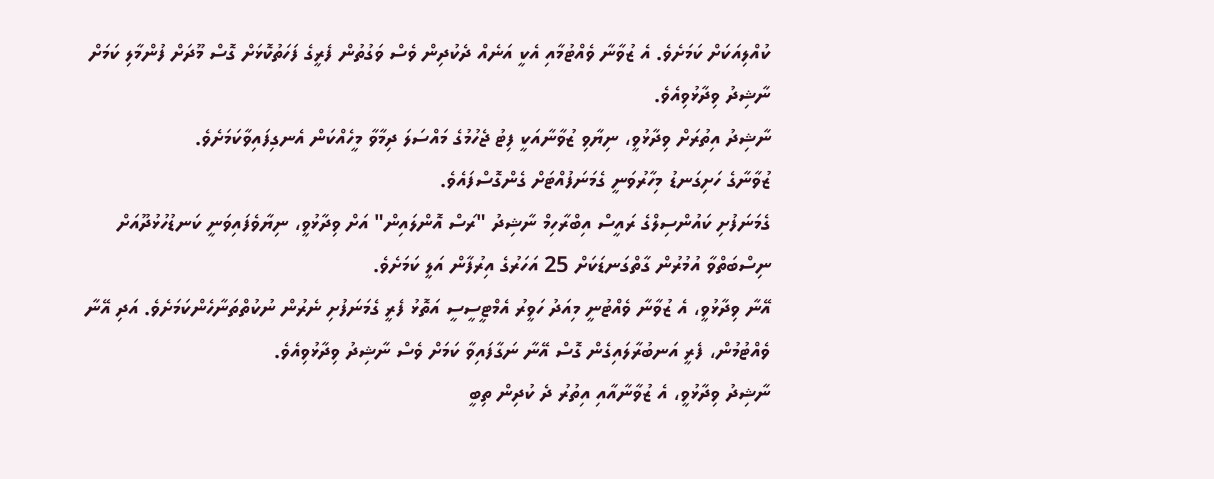ކުއްލިއަކަށް ކަމަށެވެ. އެ ޒުވާނާ ވެއްޓުމާއި އެކީ އަނެއް ދެކުދިން ވެސް ވަގުތުން ފެރީގެ ފަހަތުކޮޅަށް ގޮސް މޫދަށް ފުންމާލި ކަމަށް ނާޝިދު ވިދާޅުވިއެވެ.
ނާޝިދު އިތުރަށް ވިދާޅުވީ، ނިޔާވި ޒުވާނާއަކީ ފިޓު ޖެހުމުގެ މައްސަލަ ދިމާވާ މީހެއްކަން އެނގިފައިވާކަމަށެވެ.
ޒުވާނާގެ ހަށިގަނޑު މިހާރުވަނީ ގެމަނަފުއްޓަށް ގެންގޮސްފައެވެ.
ގެމަނަފުށި ކައުންސިލްގެ ރައީސް އިބްރާހިމް ނާޝިދު "ރަސް އޮންލައިން" އަށް ވިދާޅުވީ، ނިޔާވެފައިވަނީ ކަނޑުހުޅުދޫއަށް ނިސްބަތްވާ އުމުރުން ގާތްގަނޑަކަށް 25 އަހަރުގެ އިރުފާން އަލީ ކަމަށެވެ.
އޭނާ ވިދާޅުވީ، އެ ޒުވާނާ ވެއްޓުނީ މިއަދު ހަވީރު އެމްޓީސީސީ އަތޮޅު ފެރީ ގެމަނަފުށި ނެރުން ނުކުތްތަނާހެންކަމަށެވެ. އަދި އޭނާ ވެއްޓުމުން، ފެރީ އަނބުރާލައިގެން ގޮސް އޭނާ ނަގާފައިވާ ކަމަށް ވެސް ނާޝިދު ވިދާޅުވިއެވެ.
ނާޝިދު ވިދާޅުވީ، އެ ޒުވާނާއާއި އިތުރު ދެ ކުދިން ތިބީ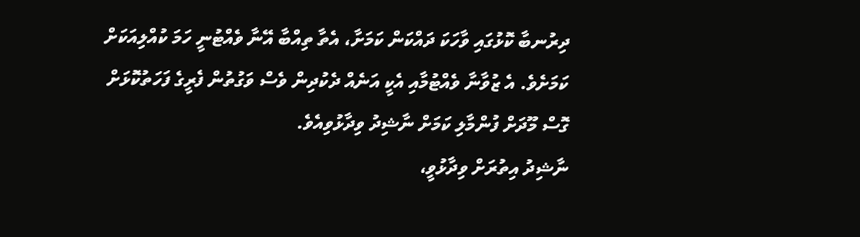ދިރުނބާ ކޮޅުގައި ވާހަކަ ދައްކަން ކަމަށާ، އެތާ ތިއްބާ އޭނާ ވެއްޓުނީ ހަމަ ކުއްލިއަކަށް ކަމަށެވެ. އެ ޒުވާނާ ވެއްޓުމާއި އެކީ އަނެއް ދެކުދިން ވެސް ވަގުތުން ފެރީގެ ފަހަތުކޮޅަށް ގޮސް މޫދަށް ފުންމާލި ކަމަށް ނާޝިދު ވިދާޅުވިއެވެ.
ނާޝިދު އިތުރަށް ވިދާޅުވީ،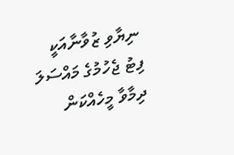ނިޔާވި ޒުވާނާއަކީ ފިޓު ޖެހުމުގެ މައްސަލަ ދިމާވާ މީހެއްކަން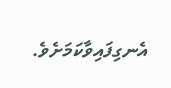އެނގިފައިވާކަމަށެވެ.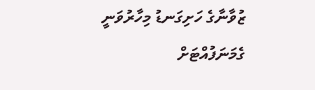ޒުވާނާގެ ހަށިގަނޑު މިހާރުވަނީ ގެމަނަފުއްޓަށް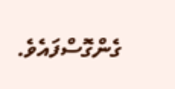ގެންގޮސްފައެވެ.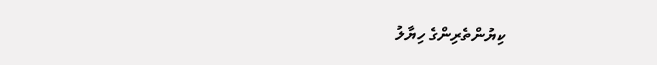ކިޔުންތެރިންގެ ހިޔާލު